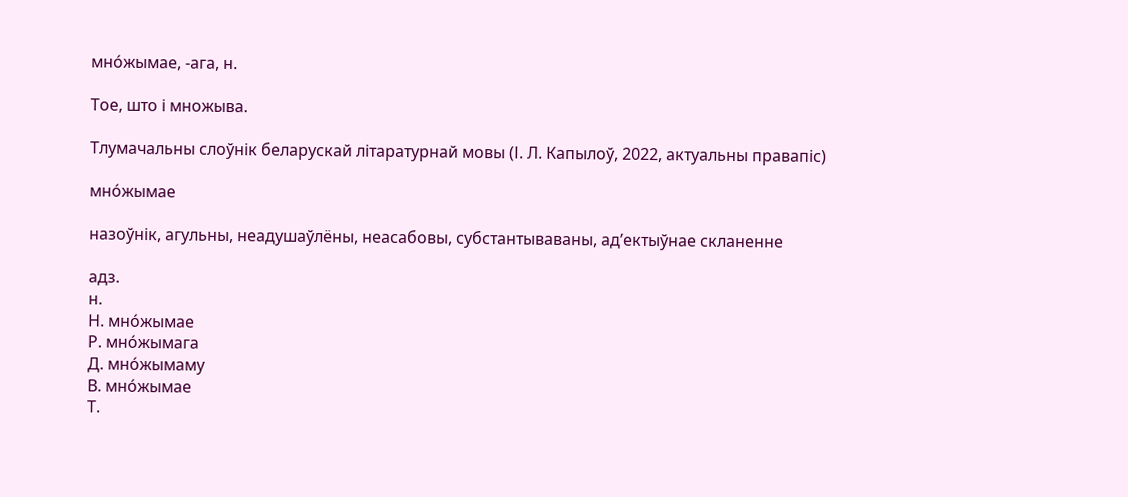мно́жымае, -ага, н.

Тое, што і множыва.

Тлумачальны слоўнік беларускай літаратурнай мовы (І. Л. Капылоў, 2022, актуальны правапіс)

мно́жымае

назоўнік, агульны, неадушаўлёны, неасабовы, субстантываваны, ад’ектыўнае скланенне

адз.
н.
Н. мно́жымае
Р. мно́жымага
Д. мно́жымаму
В. мно́жымае
Т.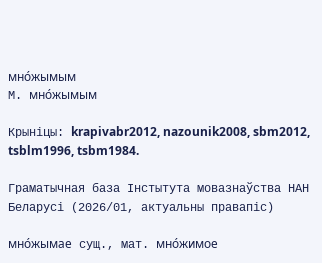мно́жымым
М. мно́жымым

Крыніцы: krapivabr2012, nazounik2008, sbm2012, tsblm1996, tsbm1984.

Граматычная база Інстытута мовазнаўства НАН Беларусі (2026/01, актуальны правапіс)

мно́жымае сущ., мат. мно́жимое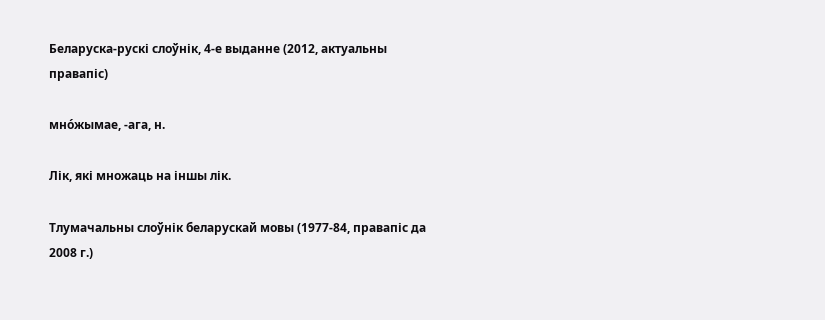Беларуска-рускі слоўнік, 4-е выданне (2012, актуальны правапіс)

мно́жымае, ‑ага, н.

Лік, які множаць на іншы лік.

Тлумачальны слоўнік беларускай мовы (1977-84, правапіс да 2008 г.)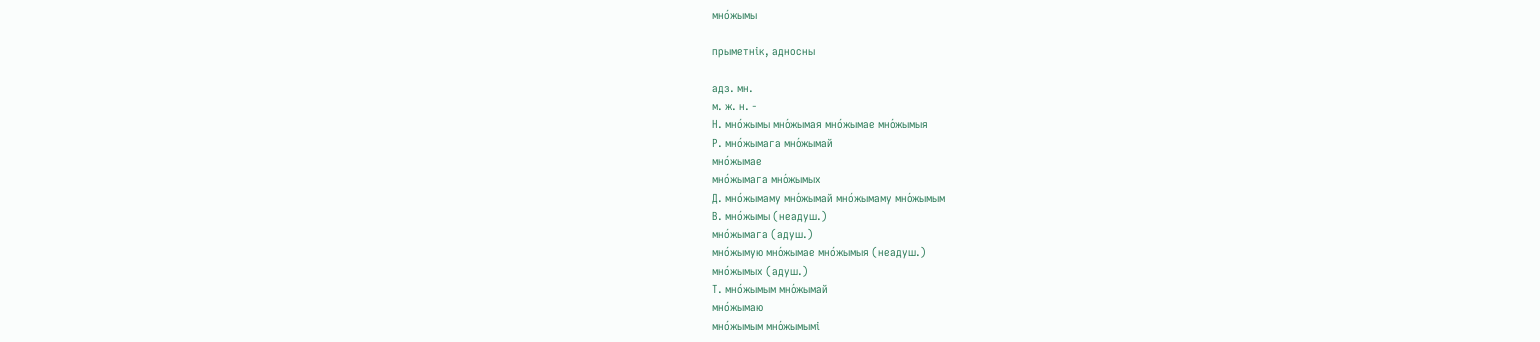мно́жымы

прыметнік, адносны

адз. мн.
м. ж. н. -
Н. мно́жымы мно́жымая мно́жымае мно́жымыя
Р. мно́жымага мно́жымай
мно́жымае
мно́жымага мно́жымых
Д. мно́жымаму мно́жымай мно́жымаму мно́жымым
В. мно́жымы (неадуш.)
мно́жымага (адуш.)
мно́жымую мно́жымае мно́жымыя (неадуш.)
мно́жымых (адуш.)
Т. мно́жымым мно́жымай
мно́жымаю
мно́жымым мно́жымымі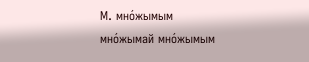М. мно́жымым мно́жымай мно́жымым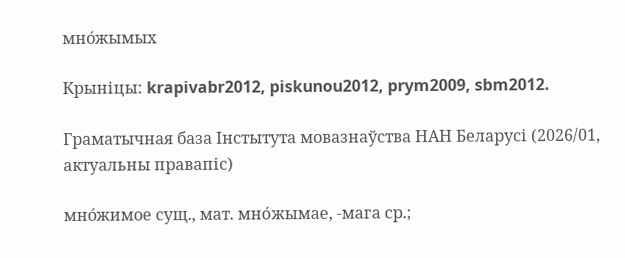мно́жымых

Крыніцы: krapivabr2012, piskunou2012, prym2009, sbm2012.

Граматычная база Інстытута мовазнаўства НАН Беларусі (2026/01, актуальны правапіс)

мно́жимое сущ., мат. мно́жымае, -мага ср.;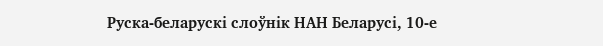Руска-беларускі слоўнік НАН Беларусі, 10-е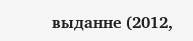выданне (2012,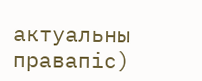актуальны правапіс)